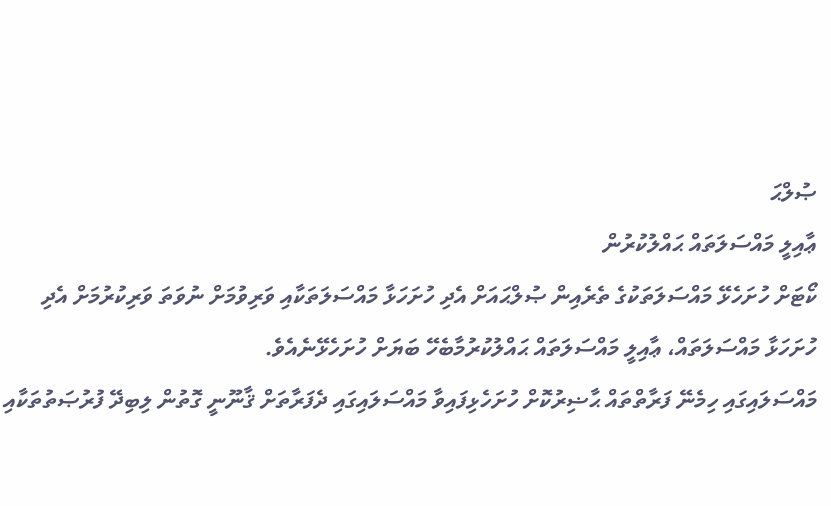ޞުލްޙަ
ޢާއިލީ މައްސަލަތައް ޙައްލުކުރުން
ކޯޓަށް ހުށަހެޅޭ މައްސަލަތަކުގެ ތެރެއިން ޞުލްޙައަށް އެދި ހުށަހަޅާ މައްސަލަތަކާއި ވަރިވުމަށް ނުވަތަ ވަރިކުރުމަށް އެދި ހުށަހަޅާ މައްސަލަތައް، ޢާއިލީ މައްސަލަތައް ޙައްލުކުރުމާބެހޭ ބަޔަށް ހުށަހެޅޭނެއެވެ.
މައްސަލައިގައި ހިމެނޭ ފަރާތްތައް ޙާޟިރުކޮށް ހުށަހެޅިފައިވާ މައްސަލައިގައި ދެފަރާތަށް ޤާނޫނީ ގޮތުން ލިބިދޭ ފުރުޞަތުތަކާއި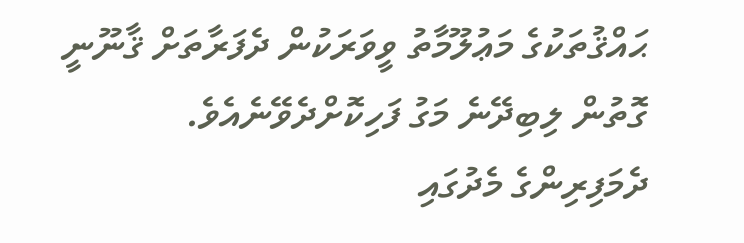ޙައްޤުތަކުގެ މަޢުލޫމާތު ވީވަރަކުން ދެފަރާތަށް ޤާނޫނީ ގޮތުން ލިބިދޭނެ މަގު ފަހިކޮށްދެވޭނެއެވެ.
ދެމަފިރިންގެ މެދުގައި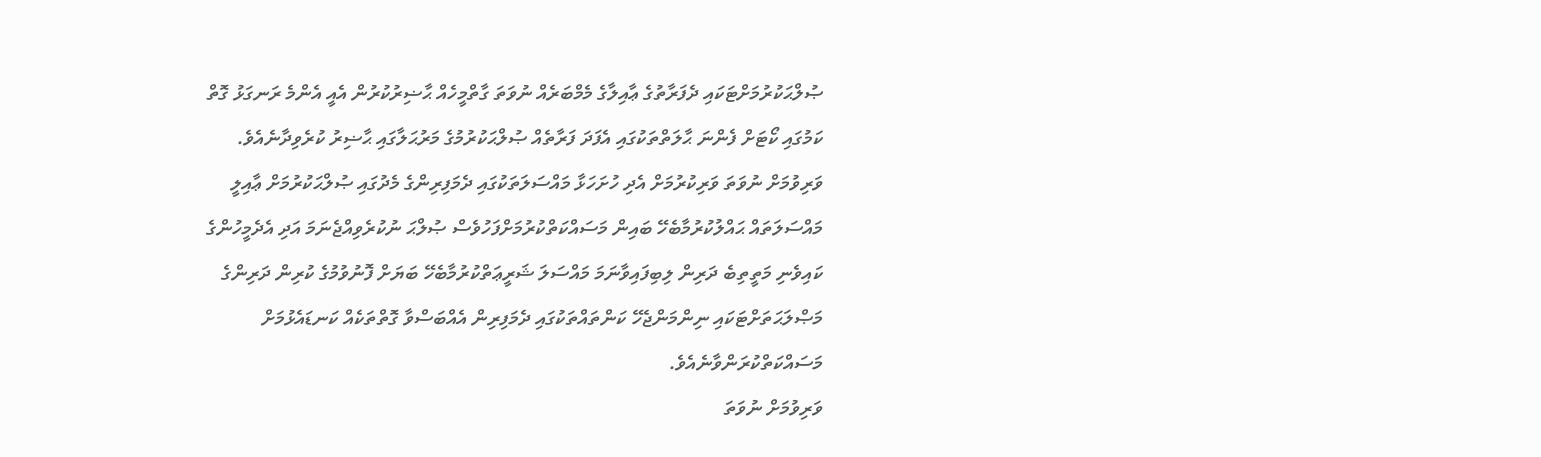ޞުލްޙަކުރުމަށްޓަކައި ދެފަރާތުގެ ޢާއިލާގެ މެމްބަރެއް ނުވަތަ ގާތްމީހެއް ޙާޟިރުކުރުން އެއީ އެންމެ ރަނގަޅު ގޮތް ކަމުގައި ކޯޓަށް ފެންނަ ޙާލަތްތަކުގައި އެފަދަ ފަރާތެއް ޞުލްޙަކުރުމުގެ މަރުޙަލާގައި ޙާޟިރު ކުރެވިދާނެއެވެ.
ވަރިވުމަށް ނުވަތަ ވަރިކުރުމަށް އެދި ހުށަހަޅާ މައްސަލަތަކުގައި ދެމަފިރިންގެ މެދުގައި ޞުލްޙަކުރުމަށް ޢާއިލީ މައްސަލަތައް ޙައްލުކުރުމާބެހޭ ބައިން މަސައްކަތްކުރުމަށްފަހުވެސް ޞުލްޙަ ނުކުރެވިއްޖެނަމަ އަދި އެދެމީހުންގެ ކައިވެނި މަތީތިބެ ދަރިން ލިބިފައިވާނަމަ މައްސަލަ ޝަރީޢަތްކުރުމާބެހޭ ބަޔަށް ފޮނުވުމުގެ ކުރިން ދަރިންގެ މަޞްލަޙަތަށްޓަކައި ނިންމަންޖެހޭ ކަންތައްތަކުގައި ދެމަފިރިން އެއްބަސްވާ ގޮތްތަކެއް ކަނޑައެޅުމަށް މަސައްކަތްކުރަންވާނެއެވެ.
ވަރިވުމަށް ނުވަތަ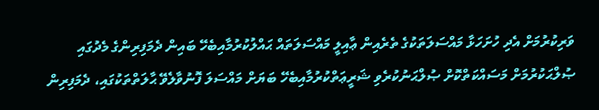ވަރިކުރުމަށް އެދި ހުށަހަޅާ މައްސަލަތަކުގެ ތެރެއިން ޢާއިލީ މައްސަލަތައް ޙައްލުކުރުމާއިބެހޭ ބައިން ދެމަފިރިންގެ މެދުގައި ޞުލްޙަކުރުމަށް މަސައްކަތްކޮށް ޞުލްޙަނުކުރެވި ޝަރީޢަތްކުރުމާއިބެހޭ ބަޔަށް މައްސަލަ ފޮނުވާލެވޭ ޙާލަތްތަކުގައި، ދެމަފިރިން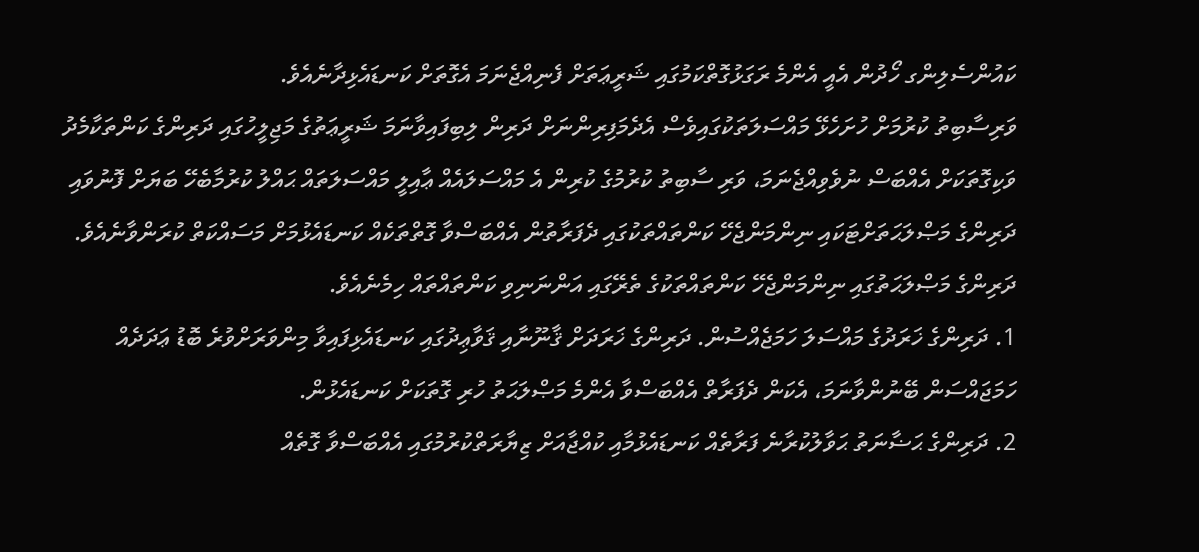ކައުންސެލިންގ ހޯދުން އެއީ އެންމެ ރަގަޅުގޮތްކަމުގައި ޝަރީޢަތަށް ފެނިއްޖެނަމަ އެގޮތަށް ކަނޑައެޅިދާނެއެވެ.
ވަރިސާބިތު ކުރުމަށް ހުށަހެޅޭ މައްސަލަތަކުގައިވެސް އެދެމަފިރިންނަށް ދަރިން ލިބިފައިވާނަމަ ޝަރީޢަތުގެ މަޖިލީހުގައި ދަރިންގެ ކަންތަކާމެދު ވަކިގޮތަކަށް އެއްބަސް ނުވެވިއްޖެނަމަ، ވަރި ސާބިތު ކުރުމުގެ ކުރިން އެ މައްސަލައެއް ޢާއިލީ މައްސަލަތައް ޙައްލު ކުރުމާބެހޭ ބަޔަށް ފޮނުވައި ދަރިންގެ މަޞްލަޙަތަށްޓަކައި ނިންމަންޖެހޭ ކަންތައްތަކުގައި ދެފަރާތުން އެއްބަސްވާ ގޮތްތަކެއް ކަނޑައެޅުމަށް މަސައްކަތް ކުރަންވާނެއެވެ.
ދަރިންގެ މަޞްލަޙަތުގައި ނިންމަންޖެހޭ ކަންތައްތަކުގެ ތެރޭގައި އަންނަނިވި ކަންތައްތައް ހިމެނެއެވެ.
1. ދަރިންގެ ޚަރަދުގެ މައްސަލަ ހަމަޖެއްސުން. ދަރިންގެ ޚަރަދަށް ޤާނޫނާއި ޤަވާޢިދުގައި ކަނޑައެޅިފައިވާ މިންވަރަށްވުރެ ބޮޑު ޢަދަދެއް ހަމަޖައްސަން ބޭނުންވާނަމަ، އެކަން ދެފަރާތް އެއްބަސްވާ އެންމެ މަޞްލަޙަތު ހުރި ގޮތަކަށް ކަނޑައެޅުން.
2. ދަރިންގެ ޙަޟާނަތު ޙަވާލުކުރާނެ ފަރާތެއް ކަނޑައެޅުމާއި ކުއްޖާއަށް ޒިޔާރަތްކުރުމުގައި އެއްބަސްވާ ގޮތެއް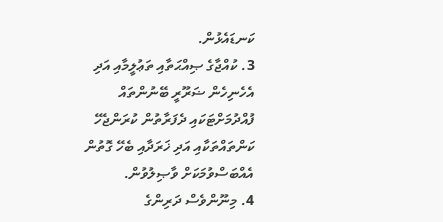ކަނޑައެޅުން.
3. ކުއްޖާގެ ޞިއްޙަތާއި ތަޢުލީމާއި އަދި އެހެނިހެން ޟަރޫރީ ބޭނުންތައް ފުއްދުމަށްޓަކައި ދެފަރާތުން ކުރަންޖެހޭ ކަންތައްތަކާއި އަދި ޚަރަދާއި ބެހޭ ގޮތުން އެއްބަސްވުމަކަށް ވާޞިލުވުން.
4. މިނޫންވެސް ދަރިންގެ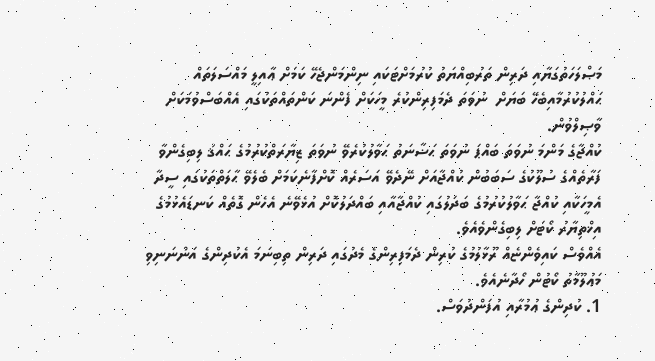މަޞްލަހަތުގަޔާއި ދަރިން ތަރުބިއްޔަތު ކުރުމަށްޓަކައި ނިންމަންޖެހޭ ކަމަށް ޢާއިލީ މައްސަލަތައް ޙައްލުކުރުމާއިބެހޭ ބަޔަށް  ނުވަތަ ދެމަފިރިންކުރެ މީހަކަށް ފެންނަ ކަންތައްތަކުގައި އެއްބަސްވުމަކަށް ވާޞިލްވުން.
ކުއްޖާގެ މަންމަ ނުވަތަ ބައްޕަ ނުވަތަ ޙަޟާނަތު ޙަވާލުކުރެވޭ ނުވަތަ ޒިޔާރަތްކުރުމުގެ ޙައްޤު ލިބިގެންވާ ފަރާތެއްގެ ސުލޫކުގެ ސަބަބުން ކުއްޖާއަށް ނޭދެވޭ އަސަރެއް ކޮށްފާނެކަމަށް ބެލެވޭ ޙާލަތްތަކުގައި ސީދާ އެމީހަކާއި ކުއްޖާ ޙަވާލުކުރުމުގެ ބަދަލުގައި ކުއްޖާއާއި ބައްދަލުކޮށް އުޅެވޭނެ އެހެން ގޮތެއް ކަނޑައެޅުމުގެ އިޚްތިޔާރު ކޯޓަށް ލިބިގެންވެއެވެ.
އެއްވެސް ކައިވެންޏެއް ރޫޅާލުމުގެ ކުރިން ދެމަފިރިންގެ މެދުގައި ދަރިން ތިބިނަމަ އެކުދިންގެ އަންނަނިވި މަޢުލޫމާތު ކޯޓުން ހޯދާނެއެވެ.
1. ކުދިންގެ ޢުމުރާއި އުފަންދުވަސް.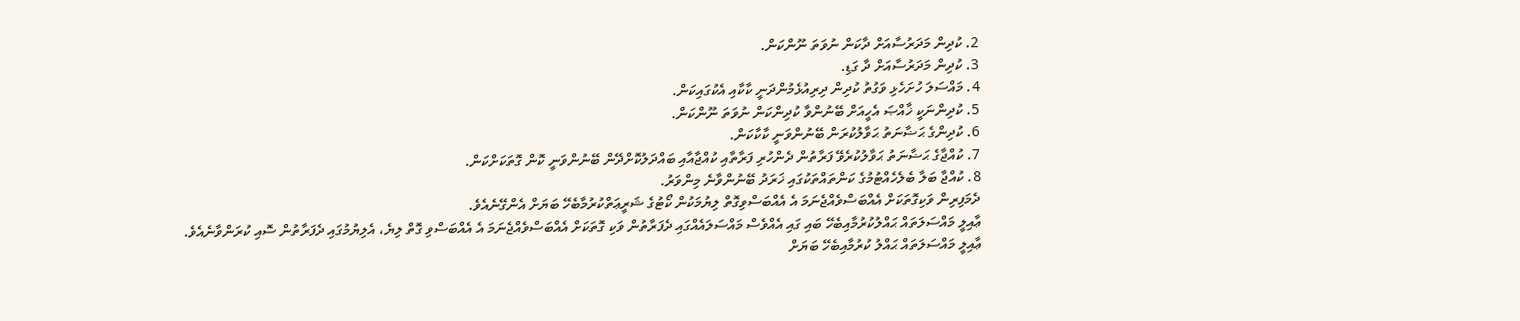2. ކުދިން މަދަރުސާއަށް ދާކަން ނުވަތަ ނޫންކަން.
3. ކުދިން މަދަރުސާއަށް ދާ ގަޑި.
4. މައްސަލަ ހުށަހެޅި ވަގުތު ކުދިން ދިރިއުޅެމުންދަނީ ކާކާއި އެކުގައިކަން.
5. ކުދިންނަކީ ޚާއްޞަ އެހީއަށް ބޭނުންވާ ކުދިންކަން ނުވަތަ ނޫންކަން.
6. ކުދިންގެ ޙަޟާނަތު ޙަވާލުކުރަން ބޭނުންވަނީ ކާކާކަން.
7. ކުއްޖާގެ ޙަޟާނަތު ޙަވާލުކުރެވޭ ފަރާތުން ދެންހުރި ފަރާތާއި ކުއްޖާއާއި ބައްދަލުކޮށްދޭން ބޭނުންވަނީ ކޮން ގޮތަކަށްކަން.
8. ކުއްޖާ ބަލާ ބެލެހެއްޓުމުގެ ކަންތައްތަކުގައި ޚަރަދު ބޭނުންވާނެ މިންވަރު.
ދެމަފިރިން ވަކިގޮތަކަށް އެއްބަސްވެއްޖެނަމަ އެ އެއްބަސްވިގޮތް ލިޔުމަކުން ކޯޓުގެ ޝަރީޢަތްކުރުމާބެހޭ ބަޔަށް އެންގޭނެއެވެ.
ޢާއިލީ މައްސަލަތައް ޙައްލުކުރުމާއިބެހޭ ބައި ގައި އެއްވެސް މައްސަލައެއްގައި ދެފަރާތުން ވަކި ގޮތަކަށް އެއްބަސްވެއްޖެނަމަ އެ އެއްބަސްވި ގޮތް ލިޔެ، އެލިޔުމުގައި ދެފަރާތުން ސޮއި ކުރަންވާނެއެވެ.
ޢާއިލީ މައްސަލަތައް ޙައްލު ކުރުމާއިބެހޭ ބަޔަށް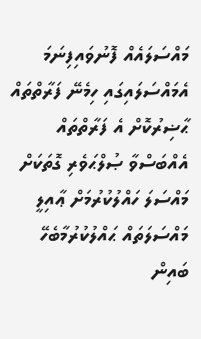މައްސަލައެއް ފޮނުވައިފިނަމަ އެމައްސަލައިގައި ހިމެނޭ ފަރާތްތައް ޙާޟިރުކޮށް އެ ފަރާތްތައް އެއްބަސްވާ ޞުލްޙަވެރި ގޮތަކަށް މައްސަލަ ހައްލުކުރުމަށް ޢާއިލީ މައްސަލަތައް ޙައްލުކުރުމާބެހޭ ބައިން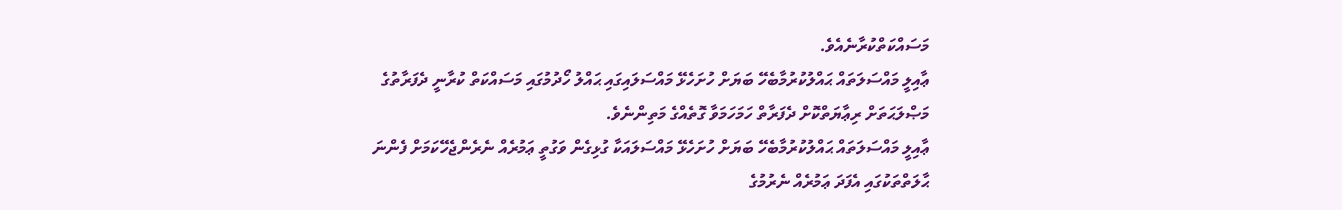މަސައްކަތްކުރާނެއެވެ.
ޢާއިލީ މައްސަލަތައް ޙައްލުކުރުމާބެހޭ ބަޔަށް ހުށަހެޅޭ މައްސަލައިގައި ޙައްލު ހޯދުމުގައި މަސައްކަތް ކުރާނީ ދެފަރާތުގެ މަޞްލަޙަތަށް ރިޢާޔަތްކޮށް ދެފަރާތް ހަމަހަމަވާ ގޮތެއްގެ މަތިންނެވެ.
ޢާއިލީ މައްސަލަތައް ޙައްލުކުރުމާބެހޭ ބަޔަށް ހުށަހެޅޭ މައްސަލައަކާ ގުޅިގެން ވަގުތީ ޢަމުރެއް ނެރެންޖެހޭކަމަށް ފެންނަ ޙާލަތްތަކުގައި އެފަދަ ޢަމުރެއް ނެރުމުގެ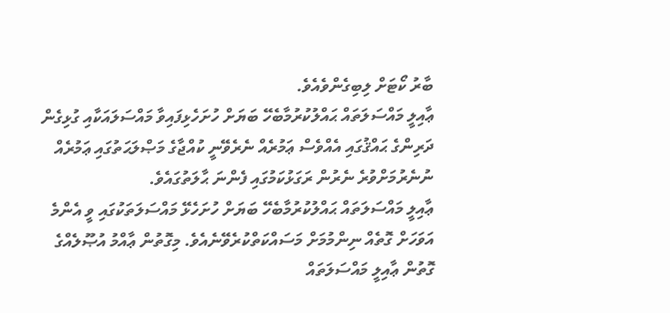ބާރު ކޯޓަށް ލިބިގެންވެއެވެ.
ޢާއިލީ މައްސަލަތައް ޙައްލުކުރުމާބެހޭ ބަޔަށް ހުށަހެޅިފައިވާ މައްސަލައަކާއި ގުޅިގެން ދަރިންގެ ޙައްޤުގައި އެއްވެސް ޢަމުރެއް ނެރެވޭނީ ކުއްޖާގެ މަޞްލަޙަތުގައި ޢަމުރެއް ނުނެރުމަށްވުރެ ނެރުން ރަގަޅުކަމުގައި ފެންނަ ޙާލަތުގައެވެ.
ޢާއިލީ މައްސަލަތައް ޙައްލުކުރުމާބެހޭ ބަޔަށް ހުށަހެޅޭ މައްސަލަތަކުގައި ވީ އެންމެ އަވަހަށް ގޮތެއް ނިންމުމަށް މަސައްކަތްކުރެވޭނެއެވެ. މިގޮތުން ޢާއްމު އުޞޫލެއްގެ ގޮތުން ޢާއިލީ މައްސަލަތައް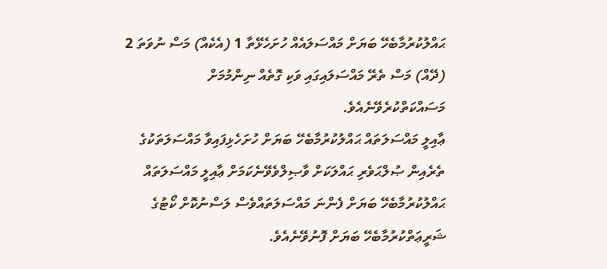ޙައްލުކުރުމާބެހޭ ބަޔަށް މައްސަލައެއް ހުށަހެޅޭތާ 1 (އެކެއް) މަސް ނުވަތަ 2 (ދޭއް) މަސް ތެރޭ މައްސަލައިގައި ވަކި ގޮތެއް ނިންމުމަށް މަސައްކަތްކުރެވޭނެއެވެ.
ޢާއިލީ މައްސަލަތައް ޙައްލުކުރުމާބެހޭ ބަޔަށް ހުށަހެޅިފައިވާ މައްސަލަތަކުގެ ތެރެއިން ޞުލްޙަވެރި ޙައްލަކަށް ވާޞިލްވެވޭނެކަމަށް ޢާއިލީ މައްސަލަތައް ޙައްލުކުރުމާބެހޭ ބަޔަށް ފެންނަ މައްސަލަތައްވެސް ލަސްނުކޮށް ކޯޓުގެ ޝަރީޢަތްކުރުމާބެހޭ ބަޔަށް ފޮނުވޭނެއެވެ.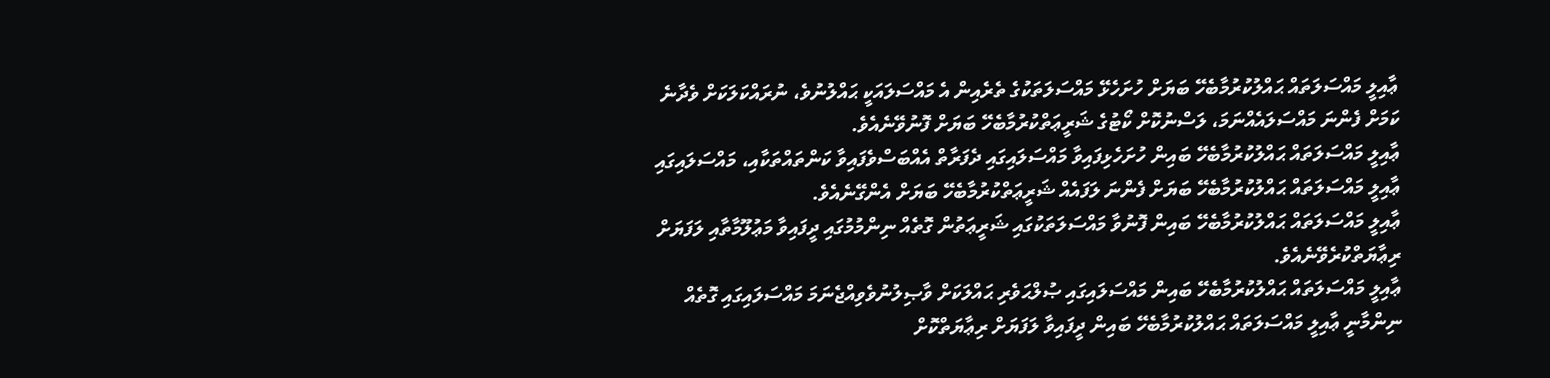ޢާއިލީ މައްސަލަތައް ޙައްލުކުރުމާބެހޭ ބަޔަށް ހުށަހެޅޭ މައްސަލަތަކުގެ ތެރެއިން އެ މައްސަލައަކީ ޙައްލުނުވެ، ނުރައްކަލަކަށް ވެދާނެ ކަމަށް ފެންނަ މައްސަލައެއްނަމަ، ލަސްނުކޮށް ކޯޓުގެ ޝަރީޢަތްކުރުމާބެހޭ ބަޔަށް ފޮނުވޭނެއެވެ.
ޢާއިލީ މައްސަލަތައް ޙައްލުކުރުމާބެހޭ ބައިން ހުށަހެޅިފައިވާ މައްސަލައިގައި ދެފަރާތް އެއްބަސްވެފައިވާ ކަންތައްތަކާއި، މައްސަލައިގައި ޢާއިލީ މައްސަލަތައް ޙައްލުކުރުމާބެހޭ ބަޔަށް ފެންނަ ލަފައެއް ޝަރީޢަތްކުރުމާބެހޭ ބަޔަށް އެންގޭނެއެވެ.
ޢާއިލީ މައްސަލަތައް ޙައްލުކުރުމާބެހޭ ބައިން ފޮނުވާ މައްސަލަތަކުގައި ޝަރީޢަތުން ގޮތެއް ނިންމުމުގައި ދީފައިވާ މަޢުލޫމާތާއި ލަފަޔަށް ރިޢާޔަތްކުރެވޭނެއެވެ.
ޢާއިލީ މައްސަލަތައް ޙައްލުކުރުމާބެހޭ ބައިން މައްސަލައިގައި ޞުލްޙަވެރި ޙައްލަކަށް ވާޞިލުނުވެވިއްޖެނަމަ މައްސަލައިގައި ގޮތެއް ނިންމާނީ ޢާއިލީ މައްސަލަތައް ޙައްލުކުރުމާބެހޭ ބައިން ދީފައިވާ ލަފަޔަށް ރިޢާޔަތްކޮށް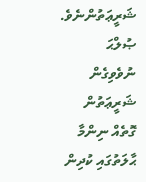ޝަރީޢަތުންނެވެ.
ޞުލްޙަ ނުވެވިގެން ޝަރީޢަތުން ގޮތެއް ނިންމާ ޙާލަތުގައި ކުދިން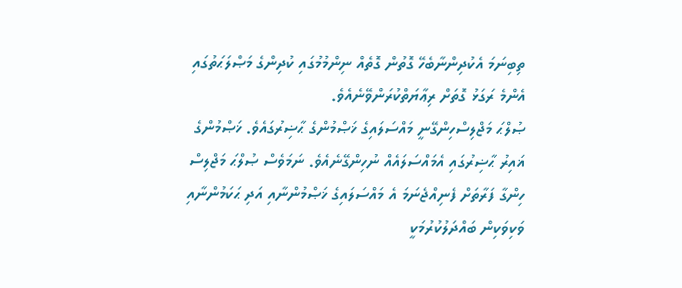ތިބިނަމަ އެކުދިންނާބެހޭ ގޮތުން ގޮތެއް ނިންމުމުގައި ކުދިންގެ މަޞްލަޙަތުގައި އެންމެ ރަގަޅު ގޮތަށް ރިޢާޔަތްކުރަންވޭނެއެވެ.
ޞުލްޙަ މަޖްލިސްހިންގޭނީ މައްސަލައިގެ ޚަޞްމުންގެ ޙާޟިރުގައެވެ. ޚަޞްމުންގެ ޣައިރު ޙާޟިރުގައި އެމައްސަލައެއް ނުހިންގޭނެއެވެ. ނަމަވެސް ޞުލްޙަ މަޖްލިސް ހިންގާ ފަރާތަށް ފެނިއްޖެނަމަ އެ މައްސަލައިގެ ޚަޞްމުންނާއި އަދި ޙަކަމުންނާއި ވަކިވަކިން ބައްދަލުކުރުމަކީ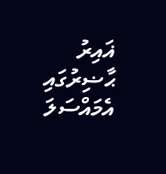ޣައިރު ޙާޟިރުގައި އެމައްސަލަ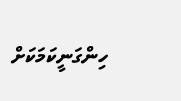ހިންގަނީކަމަކަށް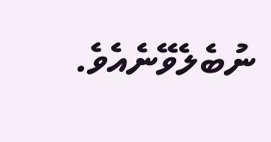ނުބެލެވޭނެއެވެ.